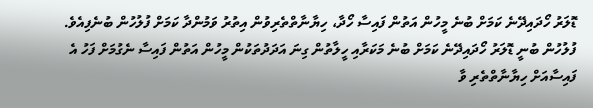ޑޮލަރު ހޯދައިދޭނެ ކަމަށް ބުނެ މީހުން އަތުން ފައިސާ ހޯދާ، ހިޔާނާތްތެރިވުން އިތުރު ވަމުންދާ ކަމަށް ފުލުހުން ބުނެފިއެވެ.
ފުލުހުން ބުނީ ޑޮލަރު ހޯދައިދޭނެ ކަމަށް ބުނެ މަކަރާއި ހީލާތުން ގިނަ އަދަދުތަކުން މީހުން އަތުން ފައިސާ ނެގުމަށް ފަހު އެ ފައިސާއަށް ހިޔާނާތްތެރި ވާ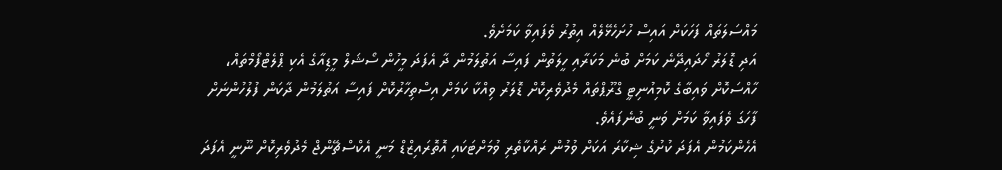މައްސަލަތައް ފަހަކަށް އައިސް ހުށަހެޅޭލެއް އިތުރު ވެފައިވާ ކަމަށެވެ.
އަދި ޑޮލަރު ހޯދައިދޭނެ ކަމަށް ބުނެ މަކަރާއި ހީލަތުން ފައިސާ އަތުލަމުން ދާ އެފަދަ މީހުން ސޯޝަލް މީޑިއާގެ އެކި ޕްލެޓްފޯމްތައް، ހާއްސަކޮށް ވައިބާގެ ކޮމިއުނިޓީ ގްރޫޕްތައް މެދުވެރިކޮށް ޑޮލަރު ވިއްކާ ކަމަށް އިސްތިހާރުކޮށް ފައިސާ އަތުލަމުން ދާކަން ފުލުހުންނަށް ފާހަގަ ވެފައިވާ ކަމަށް ވަނީ ބުނެފައެވެ.
އެހެންކަމުން އެފަދަ ކުށުގެ ޝިކާރަ އަކަށް ވުމުން ރައްކާތެރި ވުމަށްޓަކައި އޮތޮރައިޒްޑް މަނީ އެކްސްޗޭންޖް މެދުވެރިކޮށް ނޫނީ އެފަދަ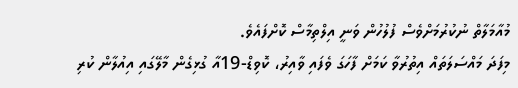މުއާމަލާތް ނުކުރުމަށްވެސް ފުލުހުން ވަނީ އިލްތިމާސް ކޮށްފައެވެ.
މިފަދަ މައްސަލަތައް އިތުރުވާ ކަމަށް ފާހަގަ ވެފައި ވާއިރު، ކޮވިޑް-19އާ ގުޅިގެން މާލޭގައި އިއުލާން ކުރި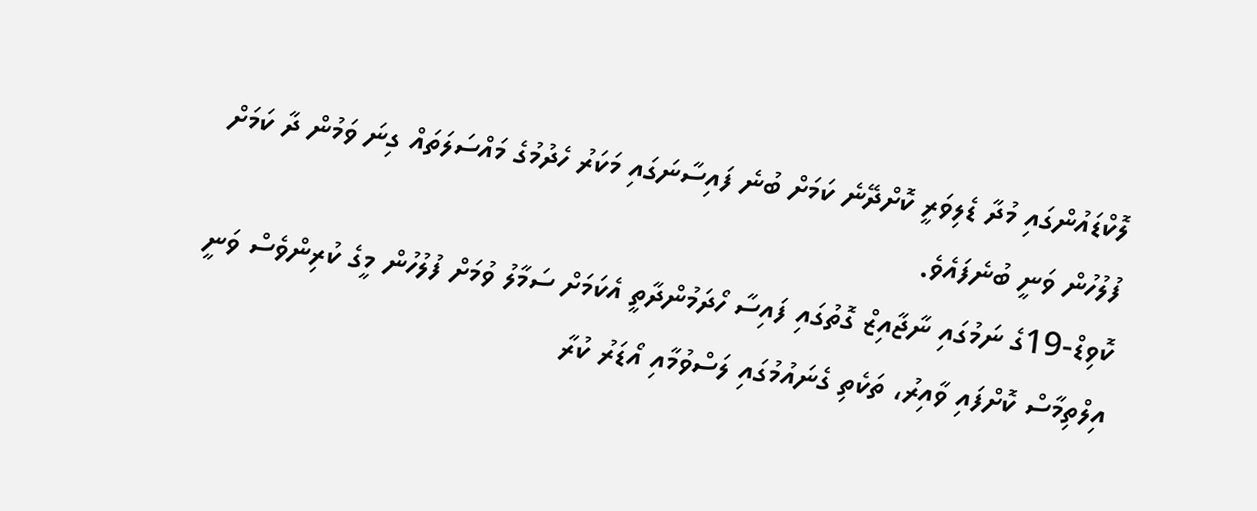ލޮކްޑައުންގައި މުދާ ޑެލިވަރީ ކޮށްދޭނެ ކަމަށް ބުނެ ފައިސާނަގައި މަކަރު ހެދުމުގެ މައްސަލަތައް ގިނަ ވަމުން ދާ ކަމަށް ފުލުހުން ވަނީ ބުނެފައެވެ.
ކޮވިޑް-19ގެ ނަމުގައި ނާޖާއިޒް ގޮތުގައި ފައިސާ ހޯދަމުންދާތީ އެކަމަށް ސަމާލު ވުމަށް ފުލުހުން މީގެ ކުރިންވެސް ވަނީ އިލްތިމާސް ކޮށްފައި ވާއިރު، ތަކެތި ގެނައުމުގައި ލަސްވުމާއި އޯޑަރު ކުރާ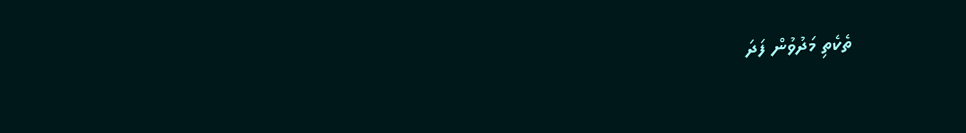ތެކެތި މަދުވުން ފަދަ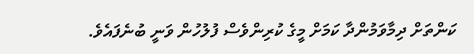ކަންތަށް ދިމާވަމުންދާ ކަމަށް މީގެ ކުރިންވެސް ފުލުހުން ވަނީ ބުނެފައެވެ.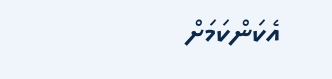އެކަންކަމަށް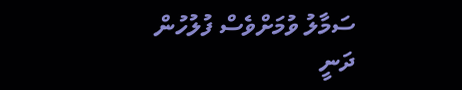ސަމާލު ވުމަށްވެސް ފުލުހުން ދަނީ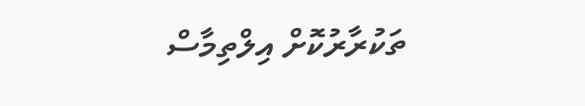ތަކުރާރުކޮށް އިލްތިމާސް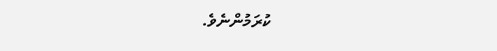ކުރަމުންނެވެ.